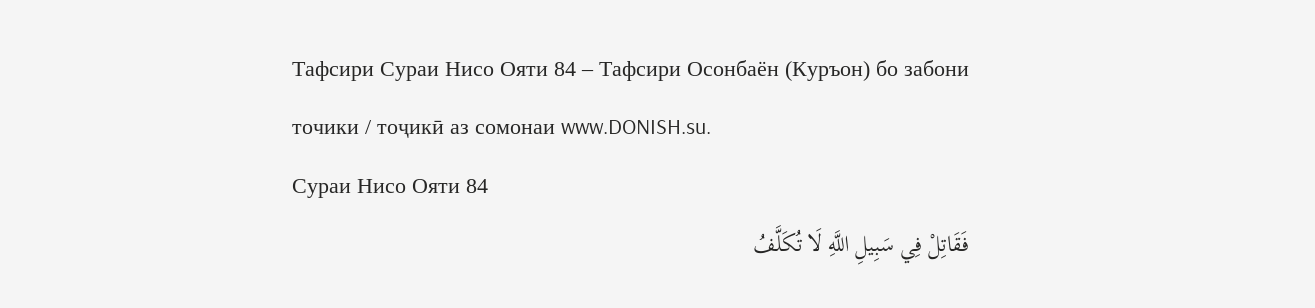Тафсири Сураи Нисо Ояти 84 – Тафсири Осонбаён (Куръон) бо забони точики / тоҷикӣ аз сомонаи www.DONISH.su.
Сураи Нисо Ояти 84
فَقَاتِلْ فِي سَبِيلِ اللَّهِ لَا تُكَلَّفُ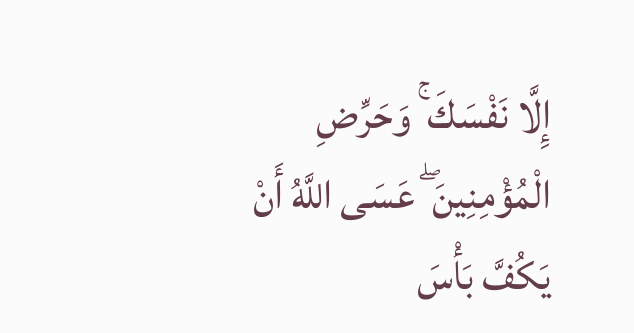إِلَّا نَفْسَكَ ۚ وَحَرِّضِ الْمُؤْمِنِينَ ۖ عَسَى اللَّهُ أَنْ يَكُفَّ بَأْسَ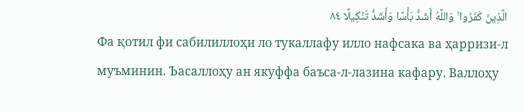الَّذِينَ كَفَرُوا ۚ وَاللَّهُ أَشَدُّ بَأْسًا وَأَشَدُّ تَنْكِيلًا ٨٤
Фа қотил фи сабилиллоҳи ло тукаллафу илло нафсака ва ҳарризи-л муъминин. Ъасаллоҳу ан якуффа баъса-л-лазина кафару. Валлоҳу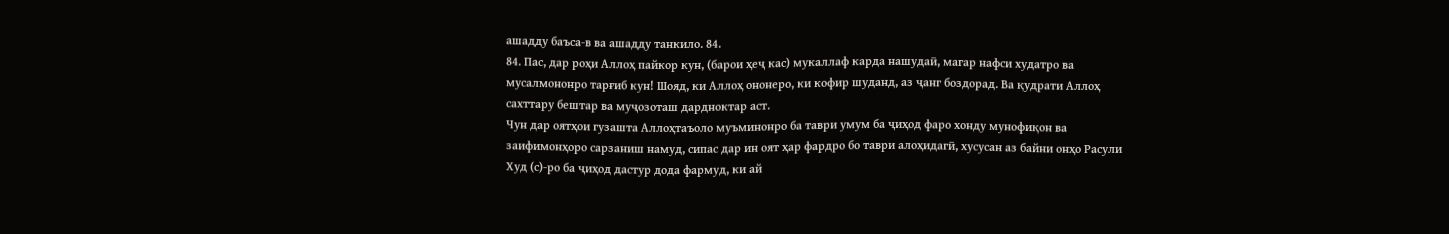ашадду баъса-в ва ашадду танкило. 84.
84. Пас, дар роҳи Аллоҳ пайкор кун, (барои ҳеҷ кас) мукаллаф карда нашудаӣ, магар нафси худатро ва мусалмононро тарғиб кун! Шояд, ки Аллоҳ ононеро, ки кофир шуданд, аз ҷанг боздорад. Ва қудрати Аллоҳ сахттару бештар ва муҷозоташ дардноктар аст.
Чун дар оятҳои гузашта Аллоҳтаъоло муъминонро ба таври умум ба ҷиҳод фаро хонду мунофиқон ва заифимонҳоро сарзаниш намуд, сипас дар ин оят ҳар фардро бо таври алоҳидагӣ, хусусан аз байни онҳо Расули Худ (с)-ро ба ҷиҳод дастур дода фармуд, ки ай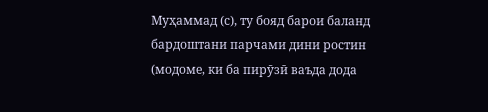Муҳаммад (с), ту бояд барои баланд бардоштани парчами дини ростин (модоме, ки ба пирӯзӣ ваъда дода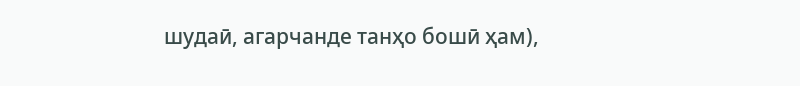шудаӣ, агарчанде танҳо бошӣ ҳам),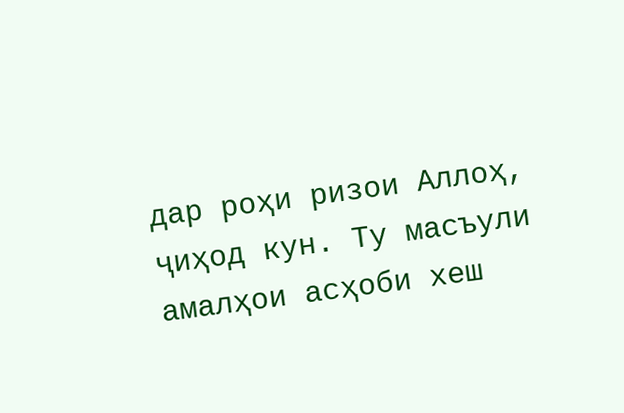дар роҳи ризои Аллоҳ, ҷиҳод кун. Ту масъули амалҳои асҳоби хеш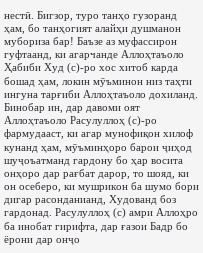нестӣ. Бигзор, туро танҳо гузоранд ҳам, бо танҳогият алайҳи душманон мубориза бар! Баъзе аз муфассирон гуфтаанд, ки агарчанде Аллоҳтаъоло Ҳабиби Худ (с)-ро хос хитоб карда бошад ҳам, локин мӯъминон низ таҳти ингуна тарғиби Аллоҳтаъоло дохиланд. Бинобар ин, дар давоми оят Аллоҳтаъоло Расулуллоҳ (с)-ро фармудааст, ки агар мунофиқон хилоф кунанд ҳам, мӯъминҳоро барои ҷиҳод шуҷоъатманд гардону бо ҳар восита онҳоро дар рағбат дарор, то шояд, ки он осеберо, ки мушрикон ба шумо бори дигар расонданианд, Худованд боз гардонад. Расулуллоҳ (с) амри Аллоҳро ба инобат гирифта, дар ғазои Бадр бо ёрони дар онҷо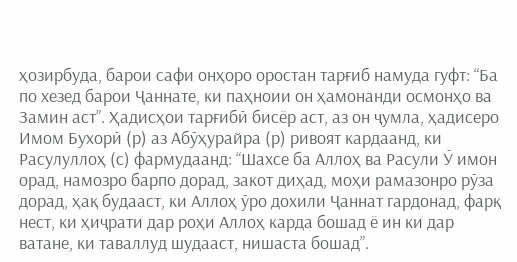ҳозирбуда, барои сафи онҳоро оростан тарғиб намуда гуфт: “Ба по хезед барои Ҷаннате, ки паҳноии он ҳамонанди осмонҳо ва Замин аст”. Ҳадисҳои тарғибӣ бисёр аст, аз он ҷумла, ҳадисеро Имом Бухорӣ (р) аз Абӯҳурайра (р) ривоят кардаанд, ки Расулуллоҳ (с) фармудаанд: “Шахсе ба Аллоҳ ва Расули Ӯ имон орад, намозро барпо дорад, закот диҳад, моҳи рамазонро рӯза дорад, ҳақ будааст, ки Аллоҳ ӯро дохили Ҷаннат гардонад, фарқ нест, ки ҳиҷрати дар роҳи Аллоҳ карда бошад ё ин ки дар ватане, ки таваллуд шудааст, нишаста бошад”.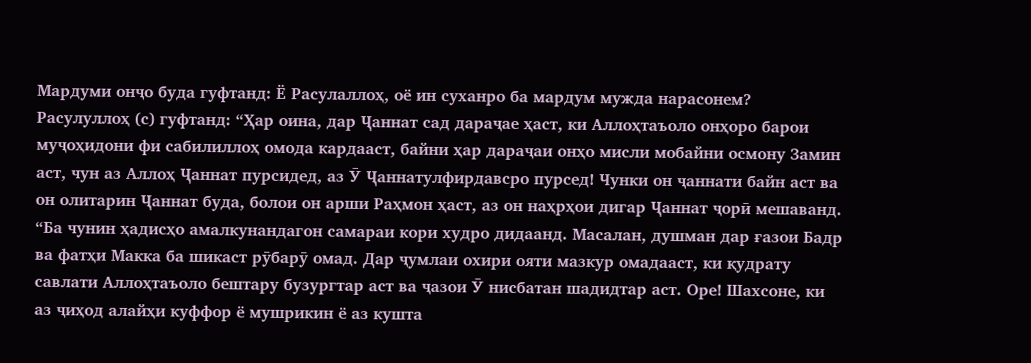Мардуми онҷо буда гуфтанд: Ё Расулаллоҳ, оё ин суханро ба мардум мужда нарасонем? Расулуллоҳ (с) гуфтанд: “Ҳар оина, дар Ҷаннат сад дараҷае ҳаст, ки Аллоҳтаъоло онҳоро барои муҷоҳидони фи сабилиллоҳ омода кардааст, байни ҳар дараҷаи онҳо мисли мобайни осмону Замин аст, чун аз Аллоҳ Ҷаннат пурсидед, аз Ӯ Ҷаннатулфирдавсро пурсед! Чунки он ҷаннати байн аст ва он олитарин Ҷаннат буда, болои он арши Раҳмон ҳаст, аз он наҳрҳои дигар Ҷаннат ҷорӣ мешаванд. “Ба чунин ҳадисҳо амалкунандагон самараи кори худро дидаанд. Масалан, душман дар ғазои Бадр ва фатҳи Макка ба шикаст рӯбарӯ омад. Дар ҷумлаи охири ояти мазкур омадааст, ки қудрату савлати Аллоҳтаъоло бештару бузургтар аст ва ҷазои Ӯ нисбатан шадидтар аст. Оре! Шахсоне, ки аз ҷиҳод алайҳи куффор ё мушрикин ё аз кушта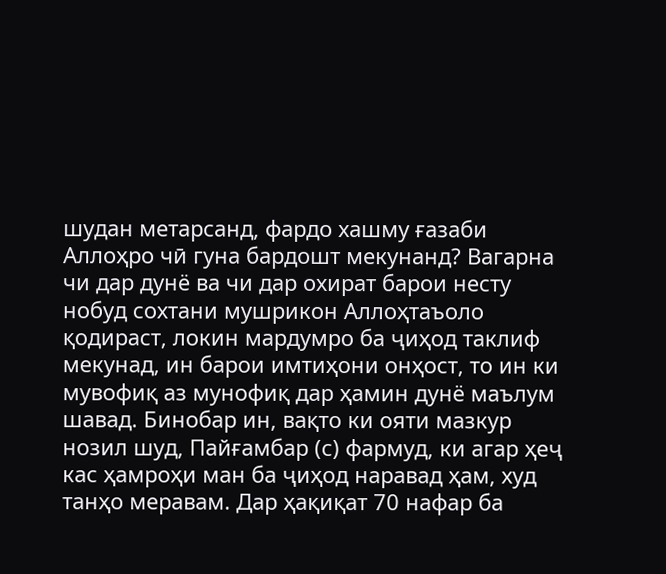шудан метарсанд, фардо хашму ғазаби Аллоҳро чӣ гуна бардошт мекунанд? Вагарна чи дар дунё ва чи дар охират барои несту нобуд сохтани мушрикон Аллоҳтаъоло қодираст, локин мардумро ба ҷиҳод таклиф мекунад, ин барои имтиҳони онҳост, то ин ки мувофиқ аз мунофиқ дар ҳамин дунё маълум шавад. Бинобар ин, вақто ки ояти мазкур нозил шуд, Пайғамбар (с) фармуд, ки агар ҳеҷ кас ҳамроҳи ман ба ҷиҳод наравад ҳам, худ танҳо меравам. Дар ҳақиқат 70 нафар ба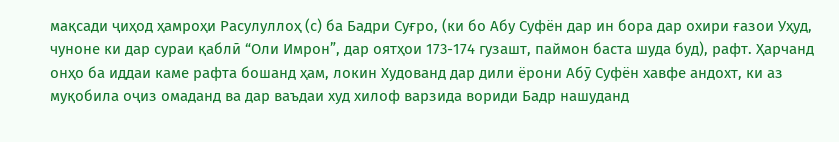мақсади ҷиҳод ҳамроҳи Расулуллоҳ (с) ба Бадри Суғро, (ки бо Абу Суфён дар ин бора дар охири ғазои Уҳуд, чуноне ки дар сураи қаблӣ “Оли Имрон”, дар оятҳои 173-174 гузашт, паймон баста шуда буд), рафт. Ҳарчанд онҳо ба иддаи каме рафта бошанд ҳам, локин Худованд дар дили ёрони Абӯ Суфён хавфе андохт, ки аз муқобила оҷиз омаданд ва дар ваъдаи худ хилоф варзида вориди Бадр нашуданд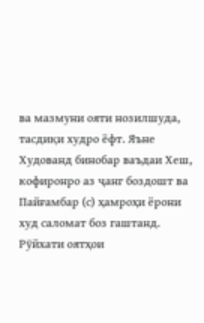ва мазмуни ояти нозилшуда, тасдиқи худро ёфт. Яъне Худованд бинобар ваъдаи Хеш, кофиронро аз ҷанг боздошт ва Пайғамбар (с) ҳамроҳи ёрони худ саломат боз гаштанд.
Рӯйхати оятҳои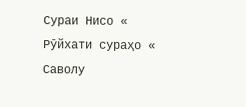Сураи Нисо «
Рӯйхати сураҳо «
Саволу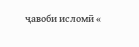ҷавоби исломӣ «